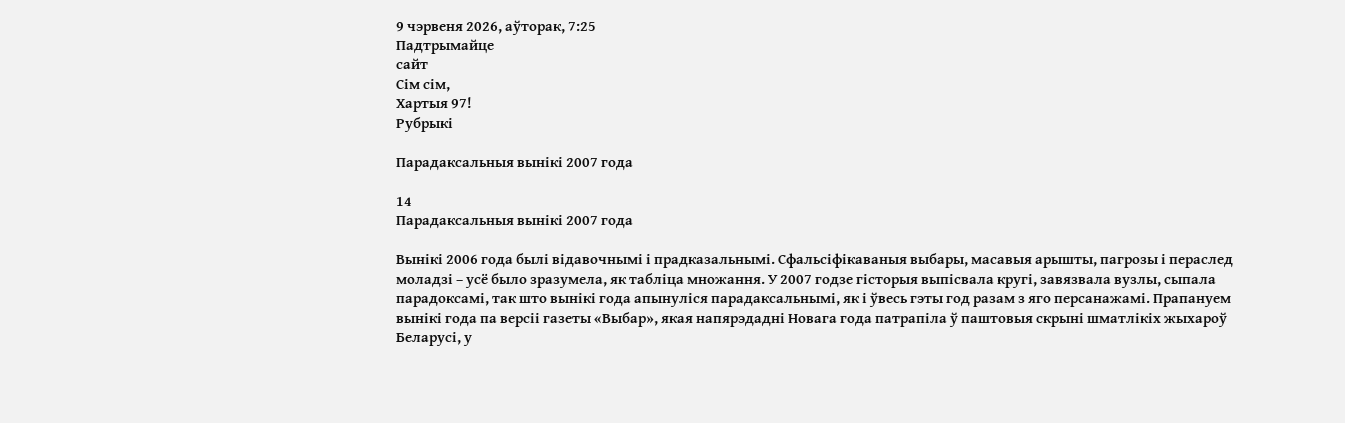9 чэрвеня 2026, aўторак, 7:25
Падтрымайце
сайт
Сім сім,
Хартыя 97!
Рубрыкі

Парадаксальныя вынікі 2007 года

14
Парадаксальныя вынікі 2007 года

Вынікі 2006 года былі відавочнымі і прадказальнымі. Сфальсіфікаваныя выбары, масавыя арышты, пагрозы і пераслед моладзі – усё было зразумела, як табліца множання. У 2007 годзе гісторыя выпісвала кругі, завязвала вузлы, сыпала парадоксамі, так што вынікі года апынуліся парадаксальнымі, як і ўвесь гэты год разам з яго персанажамі. Прапануем вынікі года па версіі газеты «Выбар», якая напярэдадні Новага года патрапіла ў паштовыя скрыні шматлікіх жыхароў Беларусі, у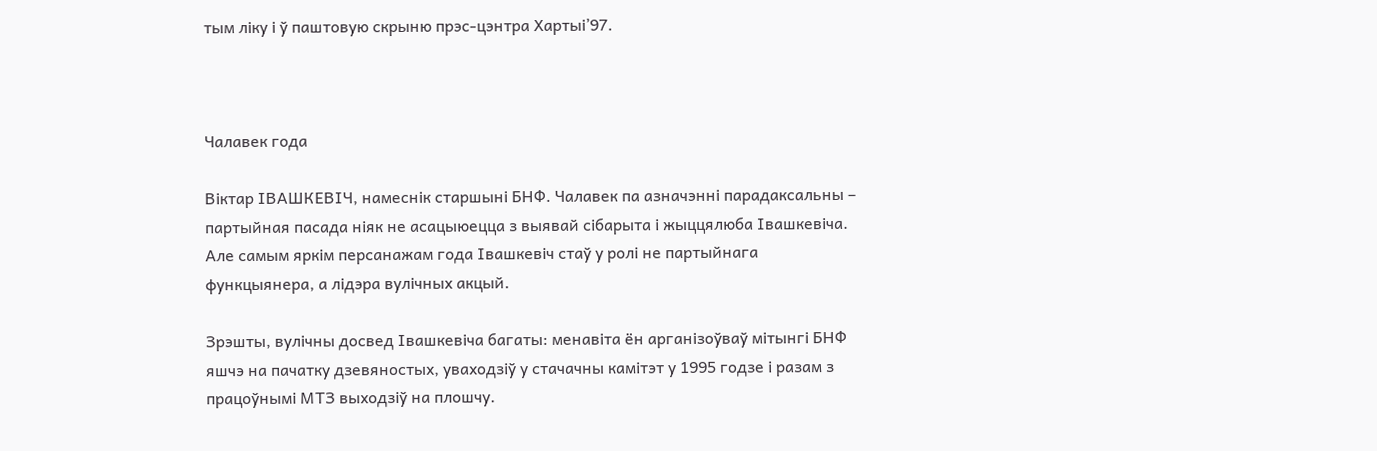тым ліку і ў паштовую скрыню прэс-цэнтра Хартыі’97.



Чалавек года

Віктар ІВАШКЕВІЧ, намеснік старшыні БНФ. Чалавек па азначэнні парадаксальны – партыйная пасада ніяк не асацыюецца з выявай сібарыта і жыццялюба Івашкевіча. Але самым яркім персанажам года Івашкевіч стаў у ролі не партыйнага функцыянера, а лідэра вулічных акцый.

Зрэшты, вулічны досвед Івашкевіча багаты: менавіта ён арганізоўваў мітынгі БНФ яшчэ на пачатку дзевяностых, уваходзіў у стачачны камітэт у 1995 годзе і разам з працоўнымі МТЗ выходзіў на плошчу.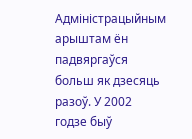Адміністрацыйным арыштам ён падвяргаўся больш як дзесяць разоў. У 2002 годзе быў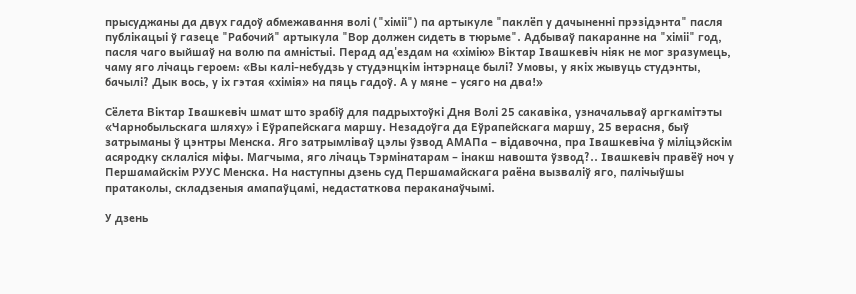прысуджаны да двух гадоў абмежавання волі ("хіміі") па артыкуле "паклёп у дачыненні прэзідэнта" пасля публікацыі ў газеце "Рабочий" артыкула "Вор должен сидеть в тюрьме". Адбываў пакаранне на "хіміі" год, пасля чаго выйшаў на волю па амністыі. Перад ад'ездам на «хімію» Віктар Івашкевіч ніяк не мог зразумець, чаму яго лічаць героем: «Вы калі-небудзь у студэнцкім інтэрнаце былі? Умовы, у якіх жывуць студэнты, бачылі? Дык вось, у іх гэтая «хімія» на пяць гадоў. А у мяне – усяго на два!»

Сёлета Віктар Івашкевіч шмат што зрабіў для падрыхтоўкі Дня Волі 25 сакавіка, узначальваў аргкамітэты «Чарнобыльскага шляху» і Еўрапейскага маршу. Незадоўга да Еўрапейскага маршу, 25 верасня, быў затрыманы ў цэнтры Менска. Яго затрымліваў цэлы ўзвод АМАПа – відавочна, пра Івашкевіча ў міліцэйскім асяродку склаліся міфы. Магчыма, яго лічаць Тэрмінатарам – інакш навошта ўзвод?.. Івашкевіч правёў ноч у Першамайскім РУУС Менска. На наступны дзень суд Першамайскага раёна вызваліў яго, палічыўшы пратаколы, складзеныя амапаўцамі, недастаткова пераканаўчымі.

У дзень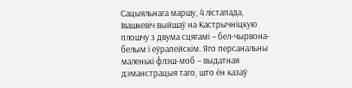Сацыяльнага маршу, 4 лістапада, Івашкевіч выйшаў на Кастрычніцкую плошчу з двума сцягамі – бел-чырвона-белым і еўрапейскім. Яго персанальны маленькі флэш-моб – выдатная дэманстрацыя таго, што ён казаў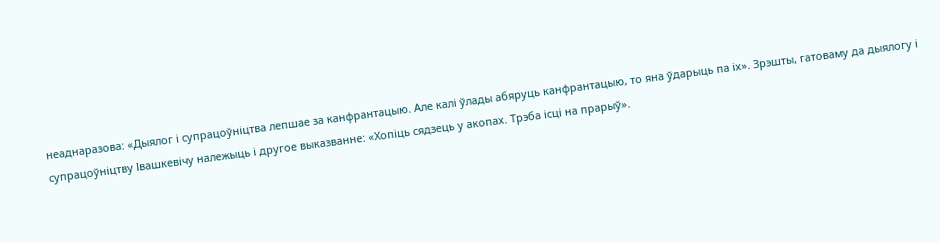неаднаразова: «Дыялог і супрацоўніцтва лепшае за канфрантацыю. Але калі ўлады абяруць канфрантацыю, то яна ўдарыць па іх». Зрэшты, гатоваму да дыялогу і супрацоўніцтву Івашкевічу належыць і другое выказванне: «Хопіць сядзець у акопах. Трэба ісці на прарыў».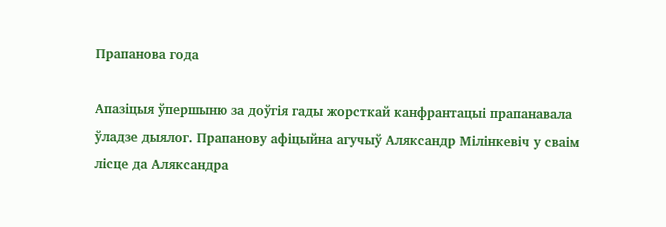Прапанова года

Апазіцыя ўпершыню за доўгія гады жорсткай канфрантацыі прапанавала ўладзе дыялог. Прапанову афіцыйна агучыў Аляксандр Мілінкевіч у сваім лісце да Аляксандра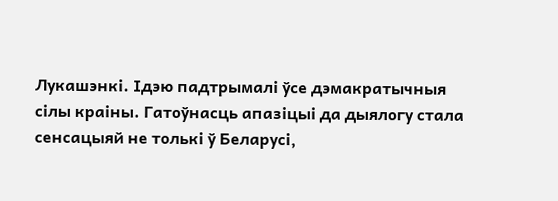Лукашэнкі. Ідэю падтрымалі ўсе дэмакратычныя сілы краіны. Гатоўнасць апазіцыі да дыялогу стала сенсацыяй не толькі ў Беларусі,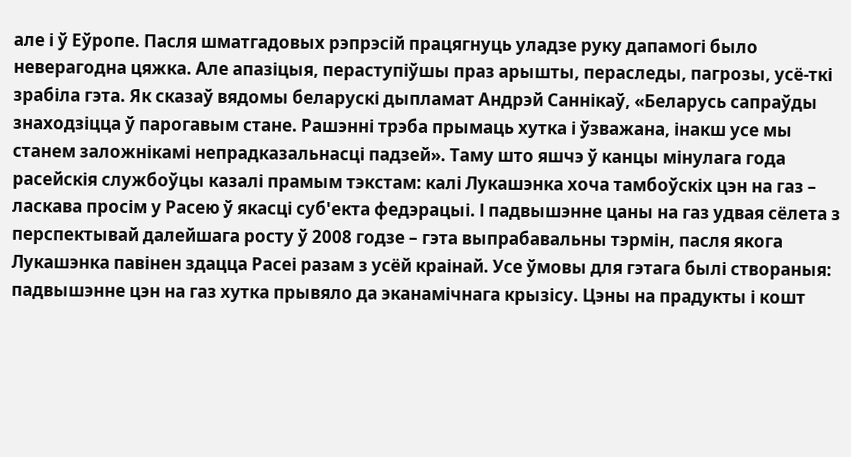але і ў Еўропе. Пасля шматгадовых рэпрэсій працягнуць уладзе руку дапамогі было неверагодна цяжка. Але апазіцыя, пераступіўшы праз арышты, пераследы, пагрозы, усё-ткі зрабіла гэта. Як сказаў вядомы беларускі дыпламат Андрэй Саннікаў, «Беларусь сапраўды знаходзіцца ў парогавым стане. Рашэнні трэба прымаць хутка і ўзважана, інакш усе мы станем заложнікамі непрадказальнасці падзей». Таму што яшчэ ў канцы мінулага года расейскія службоўцы казалі прамым тэкстам: калі Лукашэнка хоча тамбоўскіх цэн на газ – ласкава просім у Расею ў якасці суб'екта федэрацыі. І падвышэнне цаны на газ удвая сёлета з перспектывай далейшага росту ў 2008 годзе – гэта выпрабавальны тэрмін, пасля якога Лукашэнка павінен здацца Расеі разам з усёй краінай. Усе ўмовы для гэтага былі створаныя: падвышэнне цэн на газ хутка прывяло да эканамічнага крызісу. Цэны на прадукты і кошт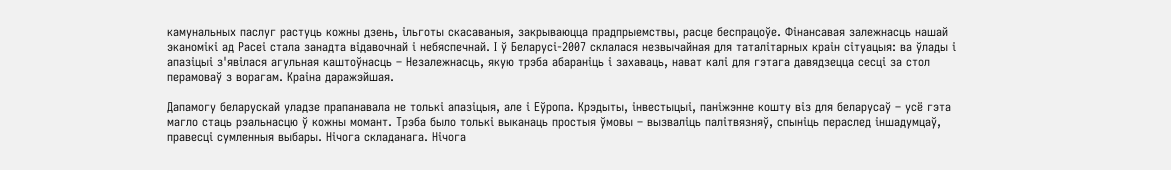камунальных паслуг растуць кожны дзень, ільготы скасаваныя, закрываюцца прадпрыемствы, расце беспрацоўе. Фінансавая залежнасць нашай эканомікі ад Расеі стала занадта відавочнай і небяспечнай. І ў Беларусі-2007 склалася незвычайная для таталітарных краін сітуацыя: ва ўлады і апазіцыі з'явілася агульная каштоўнасць – Незалежнасць, якую трэба абараніць і захаваць, нават калі для гэтага давядзецца сесці за стол перамоваў з ворагам. Краіна даражэйшая.

Дапамогу беларускай уладзе прапанавала не толькі апазіцыя, але і Еўропа. Крэдыты, інвестыцыі, паніжэнне кошту віз для беларусаў – усё гэта магло стаць рэальнасцю ў кожны момант. Трэба было толькі выканаць простыя ўмовы – вызваліць палітвязняў, спыніць пераслед іншадумцаў, правесці сумленныя выбары. Нічога складанага. Нічога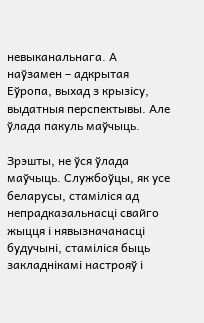невыканальнага. А наўзамен – адкрытая Еўропа, выхад з крызісу, выдатныя перспектывы. Але ўлада пакуль маўчыць.

Зрэшты, не ўся ўлада маўчыць. Службоўцы, як усе беларусы, стаміліся ад непрадказальнасці свайго жыцця і нявызначанасці будучыні, стаміліся быць закладнікамі настрояў і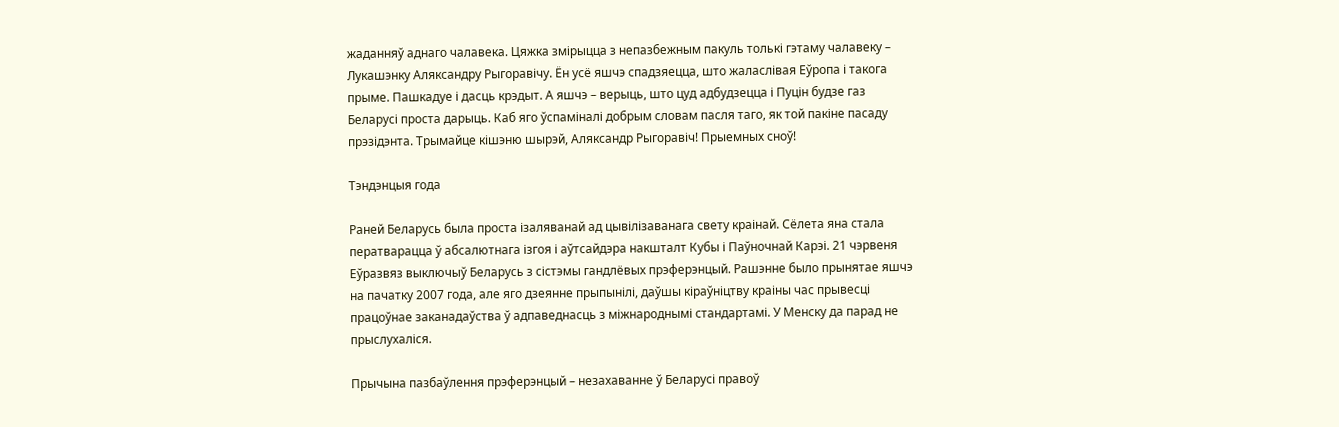жаданняў аднаго чалавека. Цяжка змірыцца з непазбежным пакуль толькі гэтаму чалавеку – Лукашэнку Аляксандру Рыгоравічу. Ён усё яшчэ спадзяецца, што жаласлівая Еўропа і такога прыме. Пашкадуе і дасць крэдыт. А яшчэ – верыць, што цуд адбудзецца і Пуцін будзе газ Беларусі проста дарыць. Каб яго ўспаміналі добрым словам пасля таго, як той пакіне пасаду прэзідэнта. Трымайце кішэню шырэй, Аляксандр Рыгоравіч! Прыемных сноў!

Тэндэнцыя года

Раней Беларусь была проста ізаляванай ад цывілізаванага свету краінай. Сёлета яна стала ператварацца ў абсалютнага ізгоя і аўтсайдэра накшталт Кубы і Паўночнай Карэі. 21 чэрвеня Еўразвяз выключыў Беларусь з сістэмы гандлёвых прэферэнцый. Рашэнне было прынятае яшчэ на пачатку 2007 года, але яго дзеянне прыпынілі, даўшы кіраўніцтву краіны час прывесці працоўнае заканадаўства ў адпаведнасць з міжнароднымі стандартамі. У Менску да парад не прыслухаліся.

Прычына пазбаўлення прэферэнцый – незахаванне ў Беларусі правоў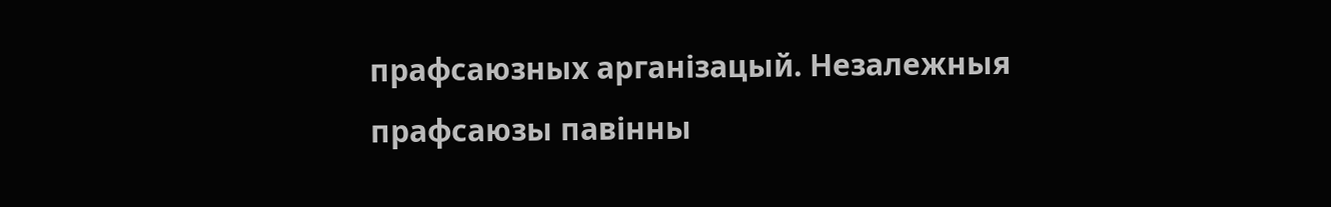прафсаюзных арганізацый. Незалежныя прафсаюзы павінны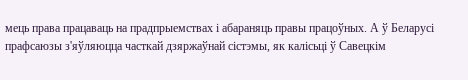мець права працаваць на прадпрыемствах і абараняць правы працоўных. А ў Беларусі прафсаюзы з'яўляюцца часткай дзяржаўнай сістэмы, як калісьці ў Савецкім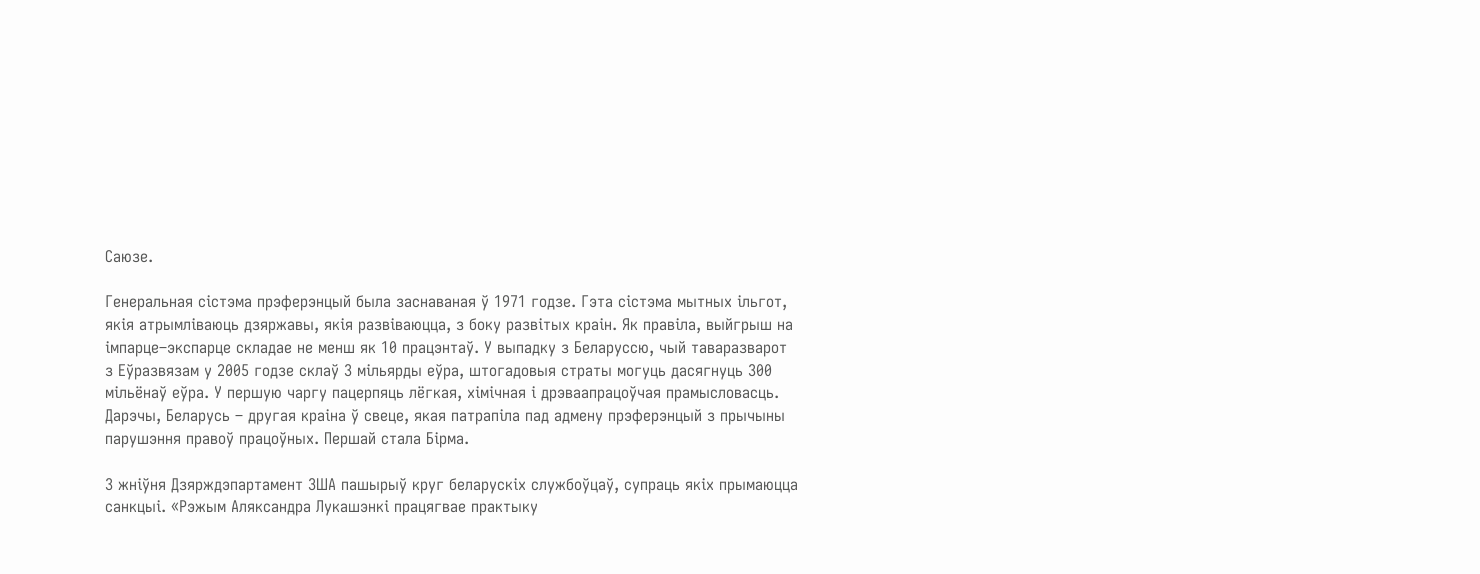Саюзе.

Генеральная сістэма прэферэнцый была заснаваная ў 1971 годзе. Гэта сістэма мытных ільгот, якія атрымліваюць дзяржавы, якія развіваюцца, з боку развітых краін. Як правіла, выйгрыш на імпарце–экспарце складае не менш як 10 працэнтаў. У выпадку з Беларуссю, чый таваразварот з Еўразвязам у 2005 годзе склаў 3 мільярды еўра, штогадовыя страты могуць дасягнуць 300 мільёнаў еўра. У першую чаргу пацерпяць лёгкая, хімічная і дрэваапрацоўчая прамысловасць. Дарэчы, Беларусь – другая краіна ў свеце, якая патрапіла пад адмену прэферэнцый з прычыны парушэння правоў працоўных. Першай стала Бірма.

3 жніўня Дзярждэпартамент ЗША пашырыў круг беларускіх службоўцаў, супраць якіх прымаюцца санкцыі. «Рэжым Аляксандра Лукашэнкі працягвае практыку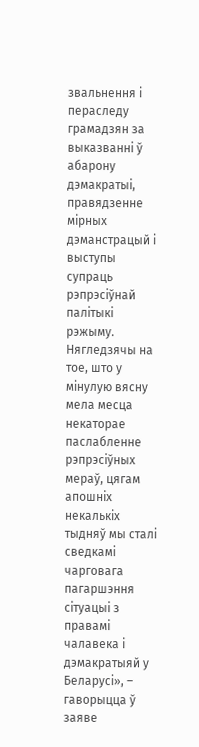звальнення і пераследу грамадзян за выказванні ў абарону дэмакратыі, правядзенне мірных дэманстрацый і выступы супраць рэпрэсіўнай палітыкі рэжыму. Нягледзячы на тое, што у мінулую вясну мела месца некаторае паслабленне рэпрэсіўных мераў, цягам апошніх некалькіх тыдняў мы сталі сведкамі чарговага пагаршэння сітуацыі з правамі чалавека і дэмакратыяй у Беларусі», – гаворыцца ў заяве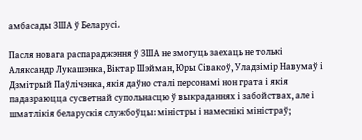амбасады ЗША ў Беларусі.

Пасля новага распараджэння ў ЗША не змогуць заехаць не толькі Аляксандр Лукашэнка, Віктар Шэйман, Юры Сівакоў, Уладзімір Навумаў і Дзмітрый Паўлічэнка, якія даўно сталі персонамі нон грата і якія падазраюцца сусветнай супольнасцю ў выкраданнях і забойствах, але і шматлікія беларускія службоўцы: міністры і намеснікі міністраў;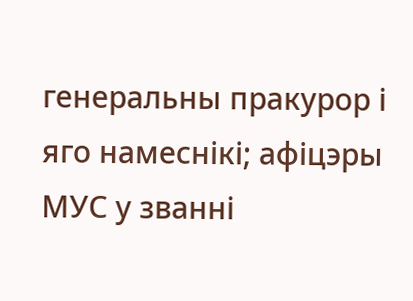генеральны пракурор і яго намеснікі; афіцэры МУС у званні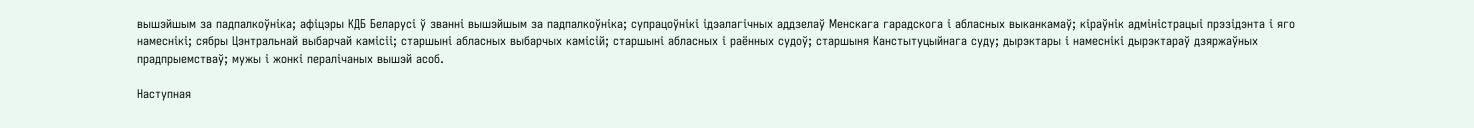вышэйшым за падпалкоўніка; афіцэры КДБ Беларусі ў званні вышэйшым за падпалкоўніка; супрацоўнікі ідэалагічных аддзелаў Менскага гарадскога і абласных выканкамаў; кіраўнік адміністрацыі прэзідэнта і яго намеснікі; сябры Цэнтральнай выбарчай камісіі; старшыні абласных выбарчых камісій; старшыні абласных і раённых судоў; старшыня Канстытуцыйнага суду; дырэктары і намеснікі дырэктараў дзяржаўных прадпрыемстваў; мужы і жонкі пералічаных вышэй асоб.

Наступная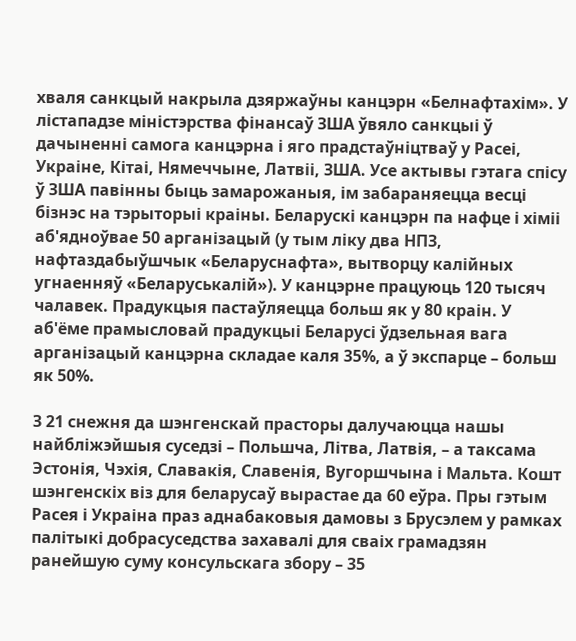хваля санкцый накрыла дзяржаўны канцэрн «Белнафтахім». У лістападзе міністэрства фінансаў ЗША ўвяло санкцыі ў дачыненні самога канцэрна і яго прадстаўніцтваў у Расеі, Украіне, Кітаі, Нямеччыне, Латвіі, ЗША. Усе актывы гэтага спісу ў ЗША павінны быць замарожаныя, ім забараняецца весці бізнэс на тэрыторыі краіны. Беларускі канцэрн па нафце і хіміі аб'ядноўвае 50 арганізацый (у тым ліку два НПЗ, нафтаздабыўшчык «Беларуснафта», вытворцу калійных угнаенняў «Беларуськалій»). У канцэрне працуюць 120 тысяч чалавек. Прадукцыя пастаўляецца больш як у 80 краін. У аб'ёме прамысловай прадукцыі Беларусі ўдзельная вага арганізацый канцэрна складае каля 35%, а ў экспарце – больш як 50%.

З 21 снежня да шэнгенскай прасторы далучаюцца нашы найбліжэйшыя суседзі – Польшча, Літва, Латвія, – а таксама Эстонія, Чэхія, Славакія, Славенія, Вугоршчына і Мальта. Кошт шэнгенскіх віз для беларусаў вырастае да 60 еўра. Пры гэтым Расея і Украіна праз аднабаковыя дамовы з Брусэлем у рамках палітыкі добрасуседства захавалі для сваіх грамадзян ранейшую суму консульскага збору – 35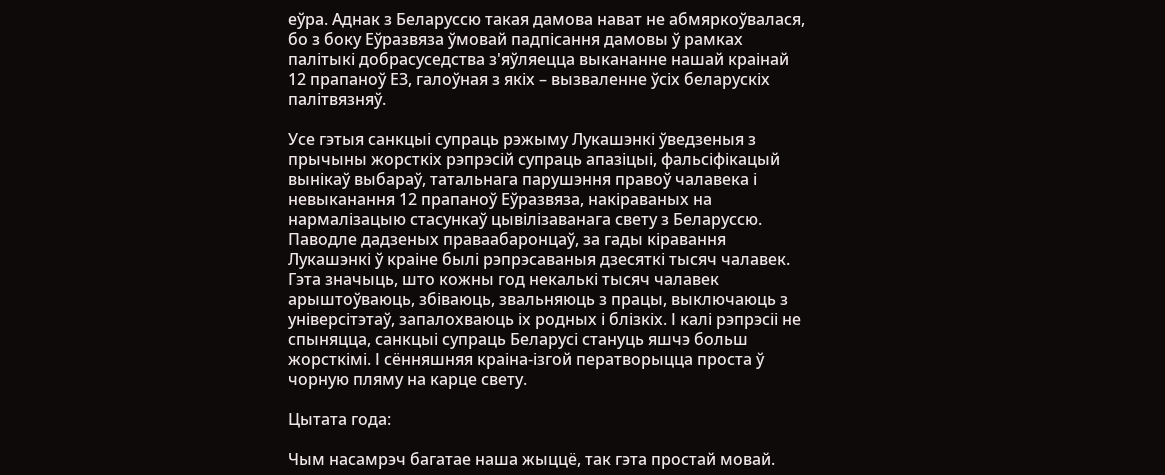еўра. Аднак з Беларуссю такая дамова нават не абмяркоўвалася, бо з боку Еўразвяза ўмовай падпісання дамовы ў рамках палітыкі добрасуседства з'яўляецца выкананне нашай краінай 12 прапаноў ЕЗ, галоўная з якіх – вызваленне ўсіх беларускіх палітвязняў.

Усе гэтыя санкцыі супраць рэжыму Лукашэнкі ўведзеныя з прычыны жорсткіх рэпрэсій супраць апазіцыі, фальсіфікацый вынікаў выбараў, татальнага парушэння правоў чалавека і невыканання 12 прапаноў Еўразвяза, накіраваных на нармалізацыю стасункаў цывілізаванага свету з Беларуссю. Паводле дадзеных праваабаронцаў, за гады кіравання Лукашэнкі ў краіне былі рэпрэсаваныя дзесяткі тысяч чалавек. Гэта значыць, што кожны год некалькі тысяч чалавек арыштоўваюць, збіваюць, звальняюць з працы, выключаюць з універсітэтаў, запалохваюць іх родных і блізкіх. І калі рэпрэсіі не спыняцца, санкцыі супраць Беларусі стануць яшчэ больш жорсткімі. І сённяшняя краіна-ізгой ператворыцца проста ў чорную пляму на карце свету.

Цытата года:

Чым насамрэч багатае наша жыццё, так гэта простай мовай.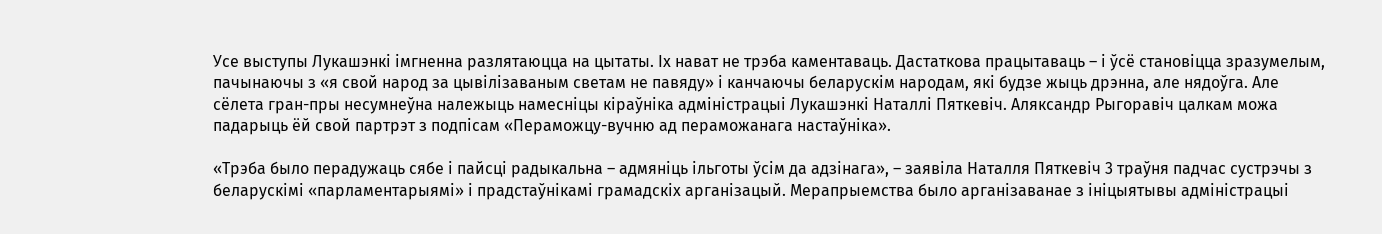Усе выступы Лукашэнкі імгненна разлятаюцца на цытаты. Іх нават не трэба каментаваць. Дастаткова працытаваць – і ўсё становіцца зразумелым, пачынаючы з «я свой народ за цывілізаваным светам не павяду» і канчаючы беларускім народам, які будзе жыць дрэнна, але нядоўга. Але сёлета гран-пры несумнеўна належыць намесніцы кіраўніка адміністрацыі Лукашэнкі Наталлі Пяткевіч. Аляксандр Рыгоравіч цалкам можа падарыць ёй свой партрэт з подпісам «Пераможцу-вучню ад пераможанага настаўніка».

«Трэба было перадужаць сябе і пайсці радыкальна – адмяніць ільготы ўсім да адзінага», – заявіла Наталля Пяткевіч 3 траўня падчас сустрэчы з беларускімі «парламентарыямі» і прадстаўнікамі грамадскіх арганізацый. Мерапрыемства было арганізаванае з ініцыятывы адміністрацыі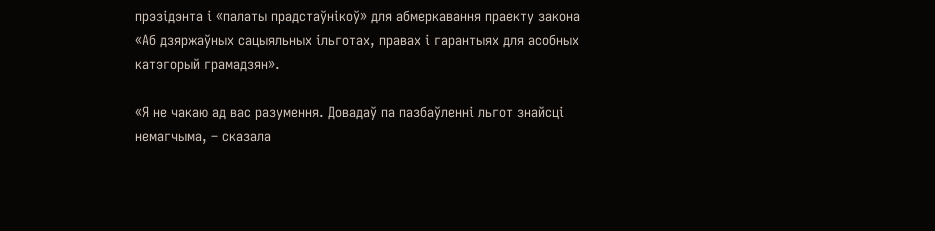прэзідэнта і «палаты прадстаўнікоў» для абмеркавання праекту закона «Аб дзяржаўных сацыяльных ільготах, правах і гарантыях для асобных катэгорый грамадзян».

«Я не чакаю ад вас разумення. Довадаў па пазбаўленні льгот знайсці немагчыма, – сказала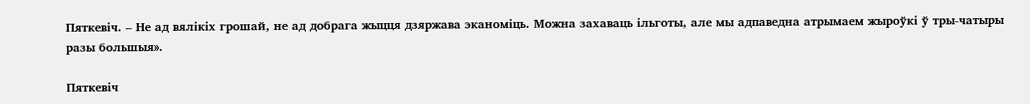Пяткевіч. – Не ад вялікіх грошай, не ад добрага жыцця дзяржава эканоміць. Можна захаваць ільготы, але мы адпаведна атрымаем жыроўкі ў тры-чатыры разы большыя».

Пяткевіч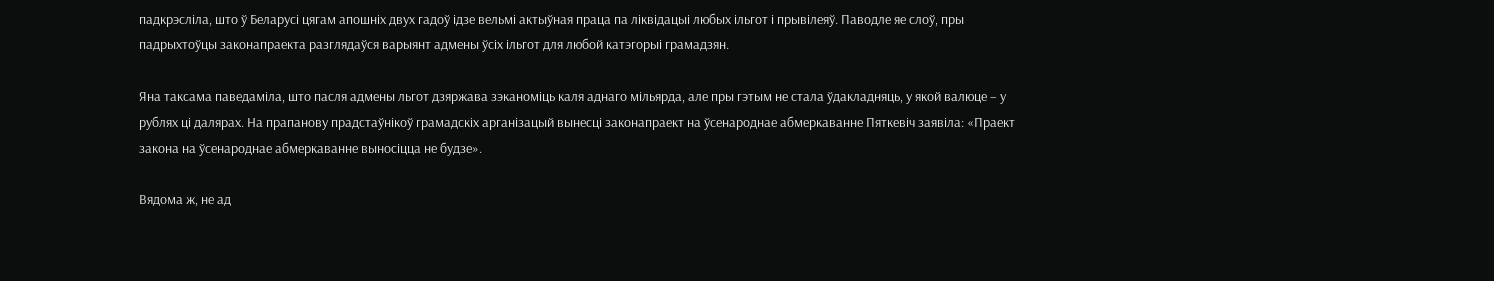падкрэсліла, што ў Беларусі цягам апошніх двух гадоў ідзе вельмі актыўная праца па ліквідацыі любых ільгот і прывілеяў. Паводле яе слоў, пры падрыхтоўцы законапраекта разглядаўся варыянт адмены ўсіх ільгот для любой катэгорыі грамадзян.

Яна таксама паведаміла, што пасля адмены льгот дзяржава зэканоміць каля аднаго мільярда, але пры гэтым не стала ўдакладняць, у якой валюце – у рублях ці далярах. На прапанову прадстаўнікоў грамадскіх арганізацый вынесці законапраект на ўсенароднае абмеркаванне Пяткевіч заявіла: «Праект закона на ўсенароднае абмеркаванне выносіцца не будзе».

Вядома ж, не ад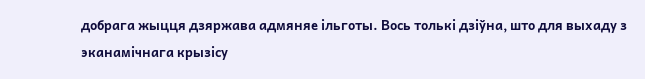добрага жыцця дзяржава адмяняе ільготы. Вось толькі дзіўна, што для выхаду з эканамічнага крызісу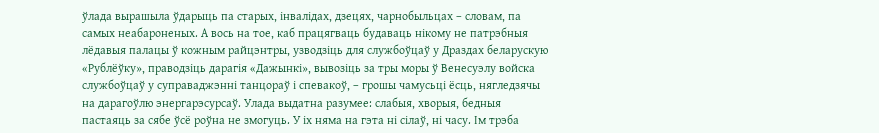ўлада вырашыла ўдарыць па старых, інвалідах, дзецях, чарнобыльцах – словам, па самых неабароненых. А вось на тое, каб працягваць будаваць нікому не патрэбныя лёдавыя палацы ў кожным райцэнтры, узводзіць для службоўцаў у Драздах беларускую «Рублёўку», праводзіць дарагія «Дажынкi», вывозіць за тры моры ў Венесуэлу войска службоўцаў у суправаджэнні танцораў і спевакоў, – грошы чамусьці ёсць, нягледзячы на дарагоўлю энергарэсурсаў. Улада выдатна разумее: слабыя, хворыя, бедныя пастаяць за сябе ўсё роўна не змогуць. У іх няма на гэта ні сілаў, ні часу. Ім трэба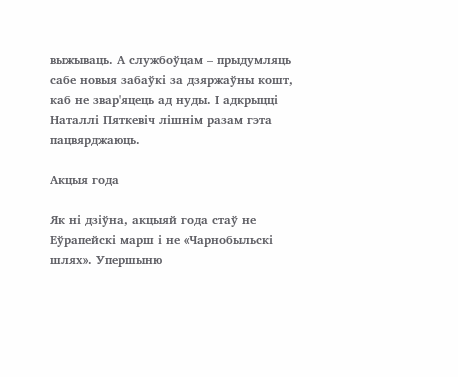выжываць. А службоўцам – прыдумляць сабе новыя забаўкі за дзяржаўны кошт, каб не звар'яцець ад нуды. І адкрыцці Наталлі Пяткевіч лішнім разам гэта пацвярджаюць.

Акцыя года

Як ні дзіўна, акцыяй года стаў не Еўрапейскі марш і не «Чарнобыльскi шлях». Упершыню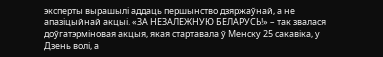эксперты вырашылі аддаць першынство дзяржаўнай, а не апазіцыйнай акцыі. «ЗА НЕЗАЛЕЖНУЮ БЕЛАРУСЬ!» – так звалася доўгатэрміновая акцыя, якая стартавала ў Менску 25 сакавіка, у Дзень волі, а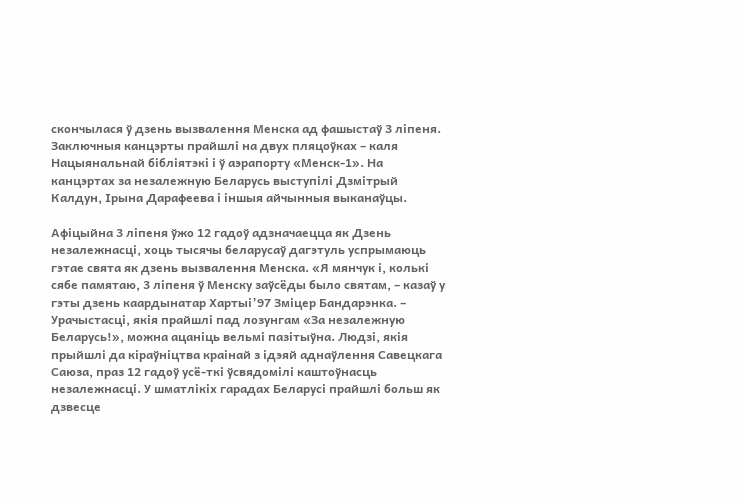скончылася ў дзень вызвалення Менска ад фашыстаў 3 ліпеня. Заключныя канцэрты прайшлі на двух пляцоўках – каля Нацыянальнай бібліятэкі і ў аэрапорту «Менск-1». На канцэртах за незалежную Беларусь выступілі Дзмітрый Калдун, Ірына Дарафеева і іншыя айчынныя выканаўцы.

Афіцыйна 3 ліпеня ўжо 12 гадоў адзначаецца як Дзень незалежнасці, хоць тысячы беларусаў дагэтуль успрымаюць гэтае свята як дзень вызвалення Менска. «Я мянчук і, колькі сябе памятаю, 3 ліпеня ў Менску заўсёды было святам, – казаў у гэты дзень каардынатар Хартыі’97 Зміцер Бандарэнка. – Урачыстасці, якія прайшлі пад лозунгам «За незалежную Беларусь!», можна ацаніць вельмі пазітыўна. Людзі, якія прыйшлі да кіраўніцтва краінай з ідэяй аднаўлення Савецкага Саюза, праз 12 гадоў усё-ткі ўсвядомілі каштоўнасць незалежнасці. У шматлікіх гарадах Беларусі прайшлі больш як дзвесце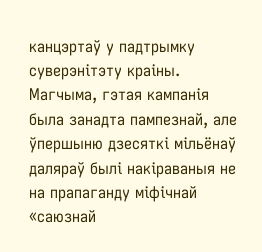канцэртаў у падтрымку суверэнітэту краіны. Магчыма, гэтая кампанія была занадта пампезнай, але ўпершыню дзесяткі мільёнаў даляраў былі накіраваныя не на прапаганду міфічнай «саюзнай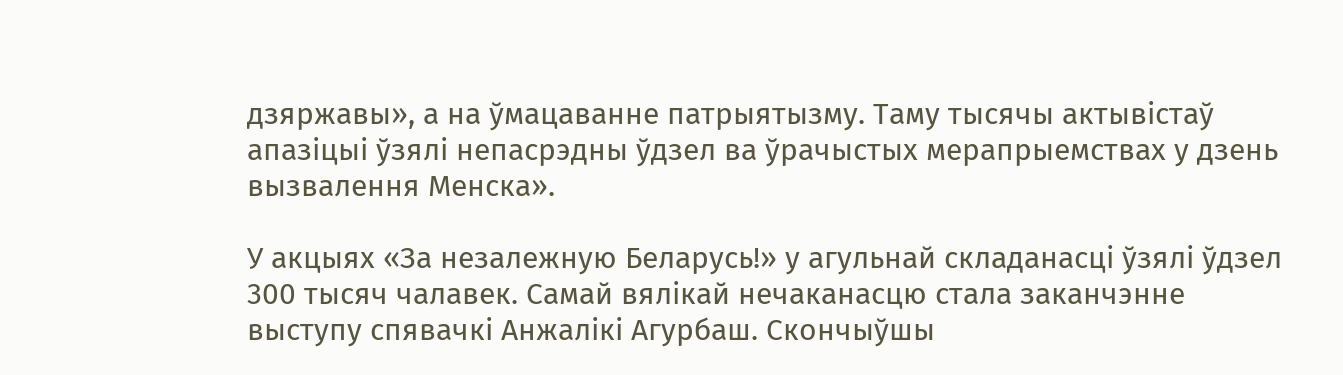дзяржавы», а на ўмацаванне патрыятызму. Таму тысячы актывістаў апазіцыі ўзялі непасрэдны ўдзел ва ўрачыстых мерапрыемствах у дзень вызвалення Менска».

У акцыях «За незалежную Беларусь!» у агульнай складанасці ўзялі ўдзел 300 тысяч чалавек. Самай вялікай нечаканасцю стала заканчэнне выступу спявачкі Анжалікі Агурбаш. Скончыўшы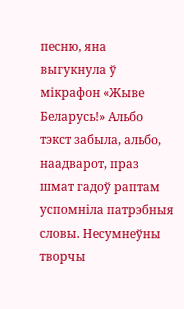песню, яна выгукнула ў мікрафон «Жыве Беларусь!» Альбо тэкст забыла, альбо, наадварот, праз шмат гадоў раптам успомніла патрэбныя словы. Несумнеўны творчы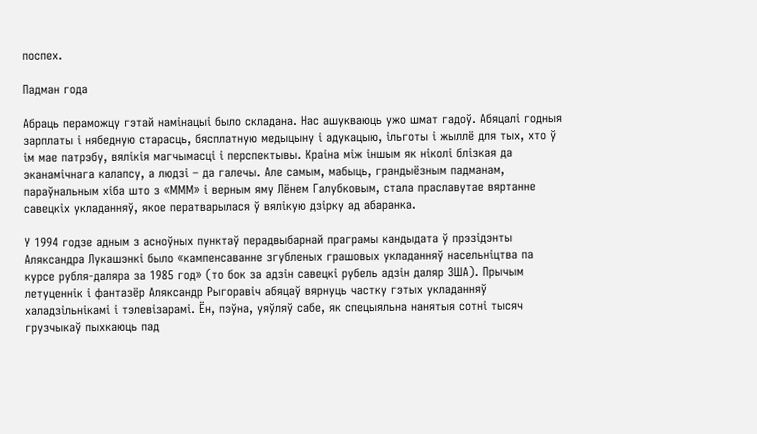поспех.

Падман года

Абраць пераможцу гэтай намінацыі было складана. Нас ашукваюць ужо шмат гадоў. Абяцалі годныя зарплаты і нябедную старасць, бясплатную медыцыну і адукацыю, ільготы і жыллё для тых, хто ў ім мае патрэбу, вялікія магчымасці і перспектывы. Краіна між іншым як ніколі блізкая да эканамічнага калапсу, а людзі – да галечы. Але самым, мабыць, грандыёзным падманам, параўнальным хіба што з «МММ» і верным яму Лёнем Галубковым, стала праславутае вяртанне савецкіх укладанняў, якое ператварылася ў вялікую дзірку ад абаранка.

У 1994 годзе адным з асноўных пунктаў перадвыбарнай праграмы кандыдата ў прэзідэнты Аляксандра Лукашэнкі было «кампенсаванне згубленых грашовых укладанняў насельніцтва па курсе рубля-даляра за 1985 год» (то бок за адзін савецкі рубель адзін даляр ЗША). Прычым летуценнік і фантазёр Аляксандр Рыгоравіч абяцаў вярнуць частку гэтых укладанняў халадзільнікамі і тэлевізарамі. Ён, пэўна, уяўляў сабе, як спецыяльна нанятыя сотні тысяч грузчыкаў пыхкаюць пад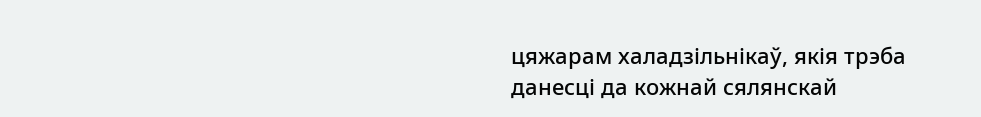цяжарам халадзільнікаў, якія трэба данесці да кожнай сялянскай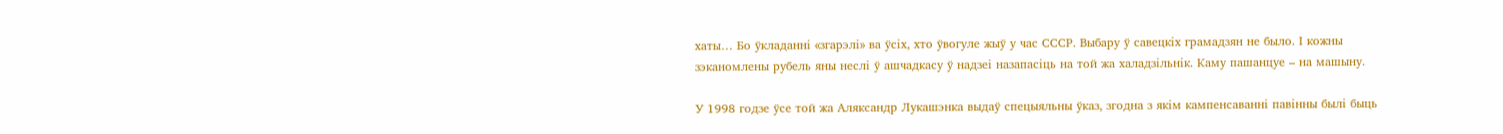хаты… Бо ўкладанні «згарэлі» ва ўсіх, хто ўвогуле жыў у час СССР. Выбару ў савецкіх грамадзян не было. І кожны зэканомлены рубель яны неслі ў ашчадкасу ў надзеі назапасіць на той жа халадзільнік. Каму пашанцуе – на машыну.

У 1998 годзе ўсе той жа Аляксандр Лукашэнка выдаў спецыяльны ўказ, згодна з якім кампенсаванні павінны былі быць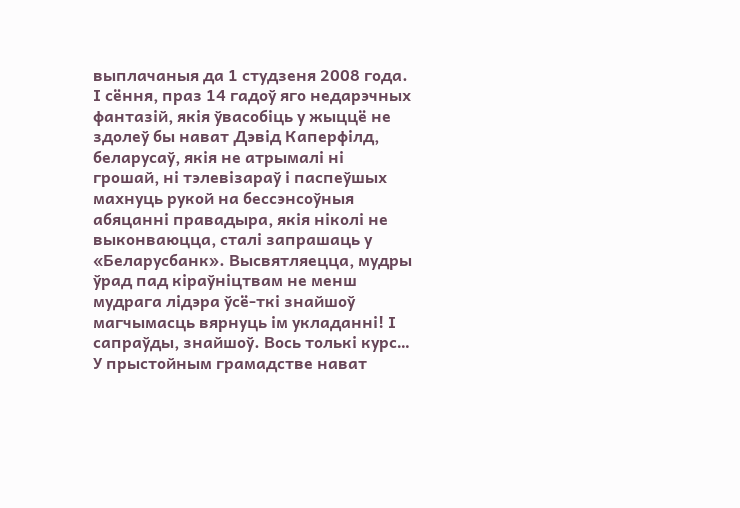выплачаныя да 1 студзеня 2008 года. І сёння, праз 14 гадоў яго недарэчных фантазій, якія ўвасобіць у жыццё не здолеў бы нават Дэвід Каперфілд, беларусаў, якія не атрымалі ні грошай, ні тэлевізараў і паспеўшых махнуць рукой на бессэнсоўныя абяцанні правадыра, якія ніколі не выконваюцца, сталі запрашаць у «Беларусбанк». Высвятляецца, мудры ўрад пад кіраўніцтвам не менш мудрага лідэра ўсё-ткі знайшоў магчымасць вярнуць ім укладанні! І сапраўды, знайшоў. Вось толькі курс… У прыстойным грамадстве нават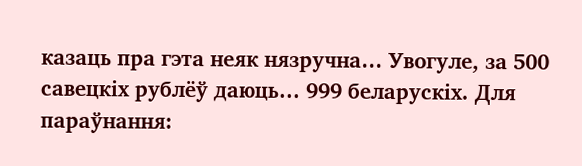казаць пра гэта неяк нязручна… Увогуле, за 500 савецкіх рублёў даюць… 999 беларускіх. Для параўнання: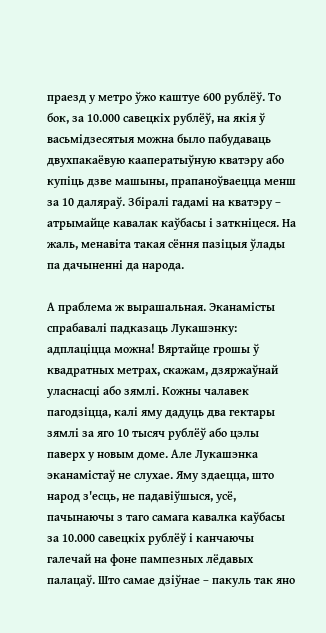праезд у метро ўжо каштуе 600 рублёў. То бок, за 10.000 савецкіх рублёў, на якія ў васьмідзесятыя можна было пабудаваць двухпакаёвую кааператыўную кватэру або купіць дзве машыны, прапаноўваецца менш за 10 даляраў. Збіралі гадамі на кватэру – атрымайце кавалак каўбасы і заткніцеся. На жаль, менавіта такая сёння пазіцыя ўлады па дачыненні да народа.

А праблема ж вырашальная. Эканамісты спрабавалі падказаць Лукашэнку: адплаціцца можна! Вяртайце грошы ў квадратных метрах, скажам, дзяржаўнай уласнасці або зямлі. Кожны чалавек пагодзіцца, калі яму дадуць два гектары зямлі за яго 10 тысяч рублёў або цэлы паверх у новым доме. Але Лукашэнка эканамістаў не слухае. Яму здаецца, што народ з'есць, не падавіўшыся, усё, пачынаючы з таго самага кавалка каўбасы за 10.000 савецкіх рублёў і канчаючы галечай на фоне пампезных лёдавых палацаў. Што самае дзіўнае – пакуль так яно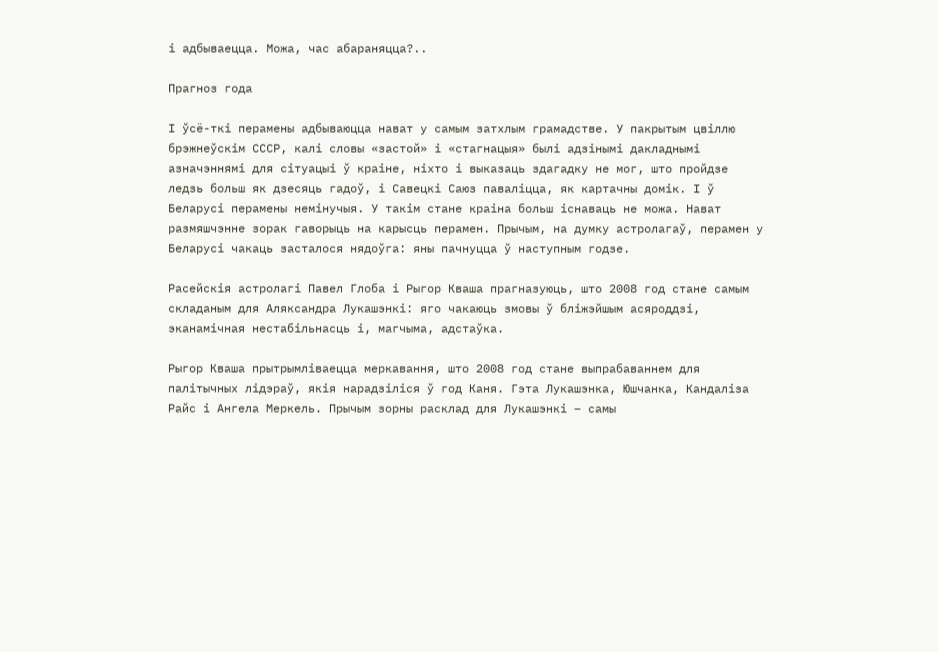і адбываецца. Можа, час абараняцца?..

Прагноз года

І ўсё-ткі перамены адбываюцца нават у самым затхлым грамадстве. У пакрытым цвіллю брэжнеўскім СССР, калі словы «застой» і «стагнацыя» былі адзінымі дакладнымі азначэннямі для сітуацыі ў краіне, ніхто і выказаць здагадку не мог, што пройдзе ледзь больш як дзесяць гадоў, і Савецкі Саюз паваліцца, як картачны домік. І ў Беларусі перамены немінучыя. У такім стане краіна больш існаваць не можа. Нават размяшчэнне зорак гаворыць на карысць перамен. Прычым, на думку астролагаў, перамен у Беларусі чакаць засталося нядоўга: яны пачнуцца ў наступным годзе.

Расейскія астролагі Павел Глоба і Рыгор Кваша прагназуюць, што 2008 год стане самым складаным для Аляксандра Лукашэнкі: яго чакаюць змовы ў бліжэйшым асяроддзі, эканамічная нестабільнасць і, магчыма, адстаўка.

Рыгор Кваша прытрымліваецца меркавання, што 2008 год стане выпрабаваннем для палітычных лідэраў, якія нарадзіліся ў год Каня. Гэта Лукашэнка, Юшчанка, Кандаліза Райс і Ангела Меркель. Прычым зорны расклад для Лукашэнкі – самы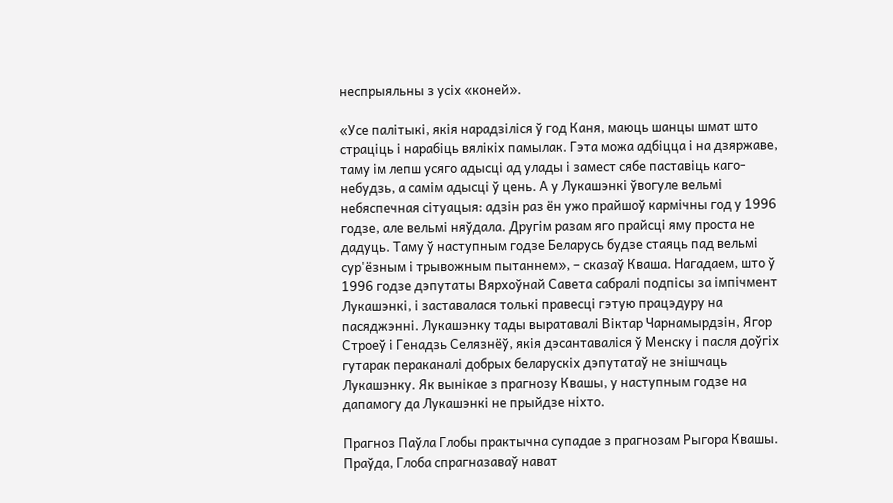неспрыяльны з усіх «коней».

«Усе палітыкі, якія нарадзіліся ў год Каня, маюць шанцы шмат што страціць і нарабіць вялікіх памылак. Гэта можа адбіцца і на дзяржаве, таму ім лепш усяго адысці ад улады і замест сябе паставіць каго-небудзь, а самім адысці ў цень. А у Лукашэнкі ўвогуле вельмі небяспечная сітуацыя: адзін раз ён ужо прайшоў кармічны год у 1996 годзе, але вельмі няўдала. Другім разам яго прайсці яму проста не дадуць. Таму ў наступным годзе Беларусь будзе стаяць пад вельмі сур'ёзным і трывожным пытаннем», – сказаў Кваша. Нагадаем, што ў 1996 годзе дэпутаты Вярхоўнай Савета сабралі подпісы за імпічмент Лукашэнкі, і заставалася толькі правесці гэтую працэдуру на пасяджэнні. Лукашэнку тады выратавалі Віктар Чарнамырдзін, Ягор Строеў і Генадзь Селязнёў, якія дэсантаваліся ў Менску і пасля доўгіх гутарак пераканалі добрых беларускіх дэпутатаў не знішчаць Лукашэнку. Як вынікае з прагнозу Квашы, у наступным годзе на дапамогу да Лукашэнкі не прыйдзе ніхто.

Прагноз Паўла Глобы практычна супадае з прагнозам Рыгора Квашы. Праўда, Глоба спрагназаваў нават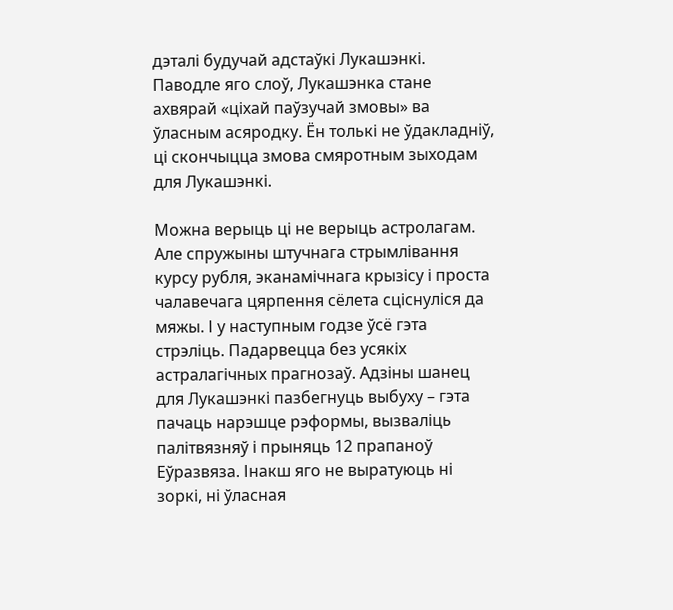дэталі будучай адстаўкі Лукашэнкі. Паводле яго слоў, Лукашэнка стане ахвярай «ціхай паўзучай змовы» ва ўласным асяродку. Ён толькі не ўдакладніў, ці скончыцца змова смяротным зыходам для Лукашэнкі.

Можна верыць ці не верыць астролагам. Але спружыны штучнага стрымлівання курсу рубля, эканамічнага крызісу і проста чалавечага цярпення сёлета сціснуліся да мяжы. І у наступным годзе ўсё гэта стрэліць. Падарвецца без усякіх астралагічных прагнозаў. Адзіны шанец для Лукашэнкі пазбегнуць выбуху – гэта пачаць нарэшце рэформы, вызваліць палітвязняў і прыняць 12 прапаноў Еўразвяза. Інакш яго не выратуюць ні зоркі, ні ўласная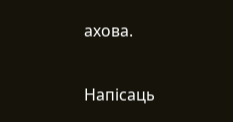ахова.

Напісаць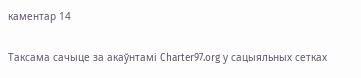каментар 14

Таксама сачыце за акаўнтамі Charter97.org у сацыяльных сетках